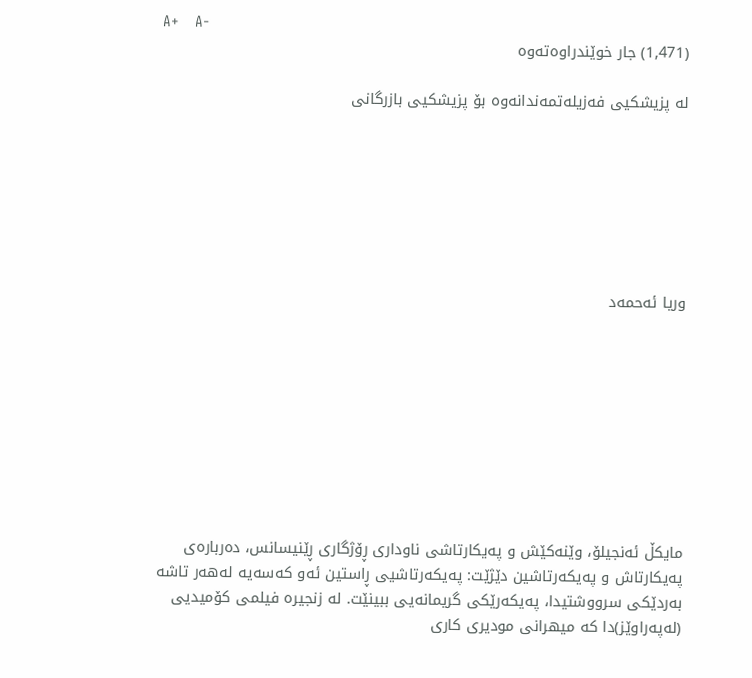A+    A-
(1,471) جار خوێندراوەتەوە

لە پزیشکیى فەزیلەتمەندانەوە بۆ پزیشکیى بازرگانى







وریا ئەحمەد









مایکڵ ئەنجیلۆ، وێنەکێش و پەیکارتاشی ناوداری ڕۆژگاری ڕێنیسانس، دەربارەی پەیکارتاش و پەیکەرتاشین دێژێت: پەیکەرتاشیی ڕاستین ئەو کەسەیە لەھەر تاشە بەردێکی سرووشتیدا، پەیکەرێکی گریمانەیی ببینێت. لە زنجیرە فیلمی کۆمیدیی (لەپەراوێز)دا کە میھرانی مودیری کاری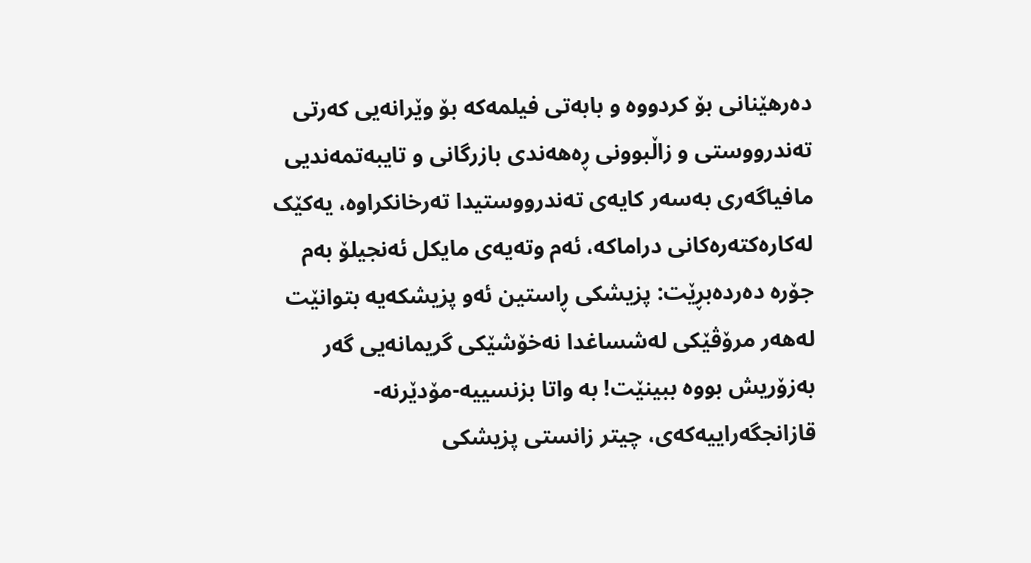دەرھێنانی بۆ کردووە و بابەتی فیلمەکە بۆ وێرانەیی کەرتی تەندرووستی و زاڵبوونی ڕەھەندی بازرگانی و تایبەتمەندیی مافیاگەری بەسەر کایەی تەندرووستیدا تەرخانکراوە، یەکێک لەکارەکتەرەکانی دراماکە، ئەم وتەیەی مایکل ئەنجیلۆ بەم جۆرە دەردەبڕێت: پزیشکی ڕاستین ئەو پزیشکەیە بتوانێت لەھەر مرۆڤێکی لەشساغدا نەخۆشێکی گریمانەیی گەر بەزۆریش بووە ببینێت! بە واتا بزنسییە-مۆدێرنە-قازانجگەراییەکەی، چیتر زانستی پزیشکی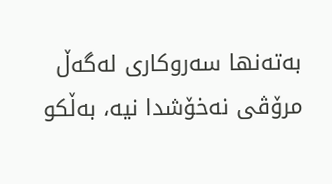بەتەنھا سەروکاری لەگەڵ مرۆڤی نەخۆشدا نیە، بەڵکو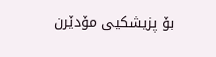بۆ پزیشکیی مۆدێرن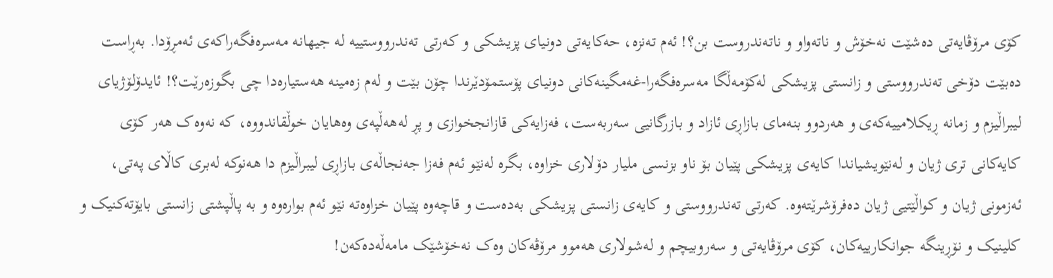کۆی مرۆڤایەتی دەشێت نەخۆش و ناتەواو و ناتەندروست بن؟! ئەم تەنزە، حەکایەتی دونیای پزیشکی و کەرتی تەندرووستییە لە جیھانە مەسرەفگەراکەی ئەمڕۆدا. بەڕاست دەبێت دۆخی تەندرووستی و زانستی پزیشکی لەکۆمەڵگا مەسرەفگەرا-غەمگینەکانی دونیای پۆستمۆدێرندا چۆن بێت و لەم زەمینە ھەستیارەدا چی بگوزەرێت؟! ئایدۆلۆژیای لیبراڵیزم و زمانە ڕیکلامییەکەی و ھەردوو بنەمای بازاڕی ئازاد و بازرگانیی سەربەست، فەزایەکی قازانجخوازی و پڕ لەھەڵپەی وەھایان خوڵقاندووە، کە نەوەک ھەر کۆی کایەکانی تری ژیان و لەنێویشیاندا کایەی پزیشکی پێیان بۆ ناو بزنسی ملیار دۆلاری خزاوە، بگرە لەنێو ئەم فەزا جەنجاڵەی بازاڕی لیبراڵیزم دا ھەنوکە لەبری کاڵای پەتی، ئەزمونی ژیان و کواڵێتیی ژیان دەفرۆشرێتەوە. کەرتی تەندرووستی و کایەی زانستی پزیشکی بەدەست و قاچەوە پێیان خزاوەتە نێو ئەم بوارەوە و بە پاڵپشتی زانستی بایۆتەکنیک و کلینیک و نۆڕینگە جوانکارییەکان، کۆی مرۆڤایەتی و سەروبیچم و لەشولاری ھەموو مرۆڤەکان وەک نەخۆشێک مامەڵەدەکەن!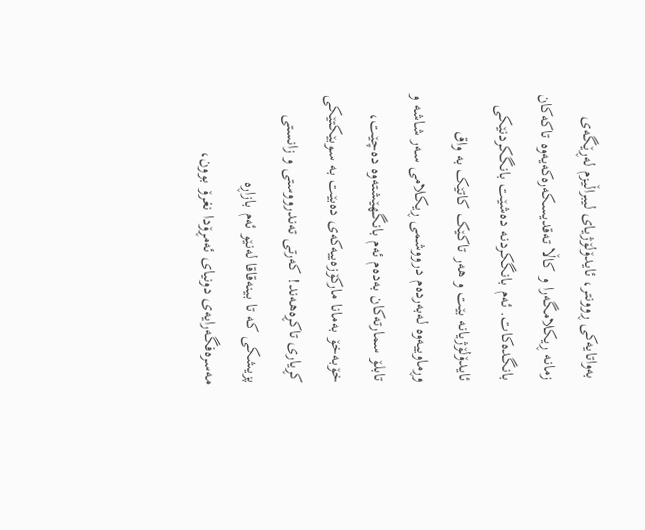بەواتایەکی ڕوونتر، ئایدۆلۆژیای لیبراڵیزم لەڕێگەی زمانە ڕیکلامگەرا و کاڵا تەقدیسکەرەکەیەوە تاکەکان بانگدەکات. ئەم بانگکردنە دەشێت بانگکردنێکی ئایدۆلۆژیانە بێت و ھەر تاکێک کاتێک بە واق وڕماوییەوە لەبەردەم درووشمی ڕیکلامی سەر شاشە و تابلۆ سمارتەکان بەدەم ئەم بانگھێشتەوە دەچێت، خۆبەخۆ بەمانا مارکۆزەییەکەی دەبێت بە سوبێکتێکی کڕیاری تاکڕەھەند! کەرتی تەندرووستی و زانستی پزیشکی کە تا بینەقاقا لەنێو ئەم بازاڕە مەسرەفگەرایەی دونیای ئەمڕۆدا نغرۆ بوون،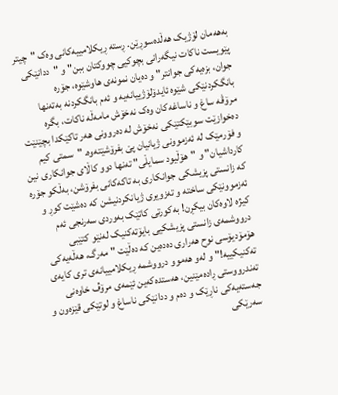بەھەمان لۆژیک ھەڵدەسوڕێن. ڕستە ڕیکلامییەکانی وەک "چیتر پێویست ناکات نیگەرانی بچوکیی چووکتان ببن" و "ددانێکی جوان، بزەیەکی جوانتر" و دەیان نمونەی ھاوشێوە، جۆرە بانگکردنێکی شێوە ئایدۆلۆژییانەیە و ئەم بانگکردنە بەتەنھا مرۆڤە ساغ و ناساغەکان وەک نەخۆش مامەڵە ناکات، بگرە دەخوازێت سوبێکتێکی نەخۆش لە دەروونی ھەر تاکێکدا بچێنێت و فۆرمێک لە ئەزموونی ژیانیان پێ بفرۆشێتەوە. "سمتی کیم کارداشیان" و "ھۆڵیود سمایڵی" تەنھا دوو کاڵای جوانکاری نین کە زانستی پزیشکی جوانکاری بە تاکەکانی بفرۆشن، بەڵکو جۆرە ئەزموونێکی ساختە و تەزویری ژیانکردنیشن کە دەشێت کوڕ و کیژە لاوەکان بیکڕن! بەکورتی کاتێک بەوردی سەرنجی ئەم درووشمەی زانستی پزیشکیی بایۆتەکنیک لەنێو کتێبی ھۆمۆدیۆسی نوح ھەراری دەدەین کە دەڵێت "مەرگ، ھەڵەیەکی تەکنیکییە!" و لەو ھەموو درووشمە ڕیکلامییانەی تری کایەی تەندرووستی ڕادەمێنین، ھەستدەکەین ئێمەی مرۆڤ خاوەنی جەستەیەکی ناڕێک و دەم و ددانێکی ناساغ و لوتێکی قێزەون و سەرێکی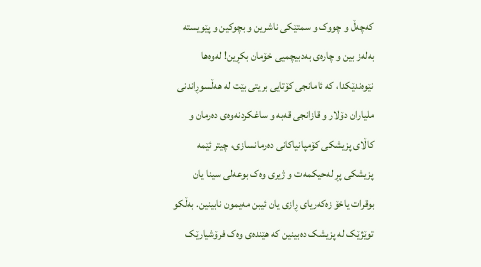کەچەڵ و چووک و سمتێکی ناشرین و بچوکین و پێویستە بەلەز بین و چارەی بەدبیچمیی خۆمان بکڕین! لەوەھا نێوەندێکدا، کە ئامانجی کۆتایی بریتی بێت لە ھەڵسوڕاندنی ملیاران دۆلار و قازانجی قەبە و ساغکردنەوەی دەرمان و کاڵای پزیشکی کۆمپانیاکانی دەرمانسازی، چیتر ئێمە پزیشکی پڕ لەحیکمەت و ژیری وەک بوعەلی سینا یان بوقرات یاخۆ زەکەریای ڕازی یان ئیبن مەیمون نابینین. بەڵکو توێژێک لە پزیشک دەبینین کە ھێندەی وەک فرۆشیارێک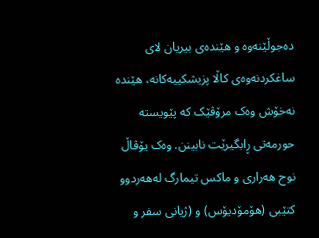دەجوڵێنەوە و ھێندەی بیریان لای ساغکردنەوەی کاڵا پزیشکییەکانە، ھێندە نەخۆش وەک مرۆڤێک کە پێویستە حورمەتی ڕابگیرێت نابینن. وەک یۆڤاڵ نوح ھەراری و ماکس تیمارگ لەھەردوو کتێبی (ھۆمۆدیۆس) و (ژیانی سفر و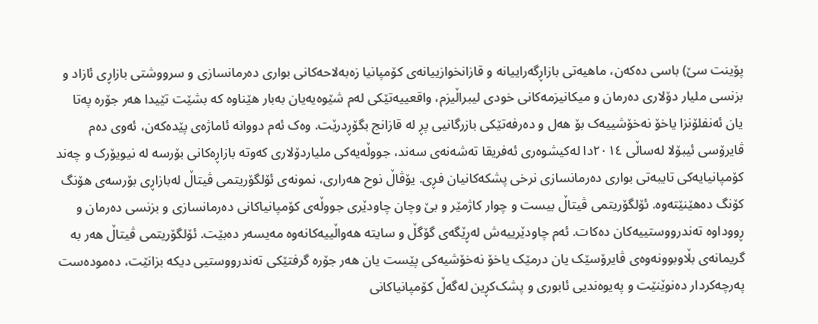پۆینت سێ) باسی دەکەن، ماھیەتی بازاڕگەراییانە و قازانخوازییانەی کۆمپانیا زەبەلاحەکانی بواری دەرمانسازی و سرووشتی بازاڕی ئازاد و بزنسی ملیار دۆلاری دەرمان و میکانیزمەکانی خودی لیبراڵیزم، واقعییەتێکی لەم شێوەیەیان بەبار ھێناوە کە بشێت تێیدا ھەر جۆرە پەتا یان ئەنفلۆنزا یاخۆ نەخۆشییەک بۆ ھەل و دەرفەتێکی بازرگانیی پڕ لە قازانج بگۆڕدرێت. وەک ئەم دووانە ئاماژەی پێدەکەن، ئەوی دەم ڤایرۆسی ئیبۆلا لەساڵی ٢٠١٤دا لەکیشوەری ئەفریقا تەشەنەی سەند، جووڵەیەکی ملیاردۆلاری کەوتە بازاڕەکانی بۆرسە لە نیویۆرک و چەند کۆمپانیایەکی تایبەتی بواری دەرمانسازی نرخی پشکەکانیان فڕی. یۆڤاڵ نوح ھەراری، نمونەی ئۆلگۆریتمی ڤیتاڵ لەبازاڕی بۆرسەی ھۆنگ کۆنگ دەھێنێتەوە. ئۆلگۆریتمی ڤیتاڵ بیست و چوار کاژمێر و بێ وچان چاودێری جووڵەی کۆمپانیاکانی دەرمانسازی و بزنسی دەرمان و ڕووداوە تەندرووستییەکان دەکات. ئەم چاودێرییەش لەڕێگەی گۆگڵ و سایتە ھەواڵییەکانەوە مەیسەر دەبێت. ئۆلگۆریتمی ڤیتاڵ ھەر بە گریمانەی بڵاوبوونەوەی ڤایرۆسێک یان درمێک یاخۆ نەخۆشیەکی پێست یان ھەر جۆرە گرفتێکی تەندرووستیی دیکە بزانێت، دەمودەست پەرچەکردار دەنوێنێت و پەیوەندیی ئابوری و پشک‌کڕین لەگەڵ کۆمپانیاکانی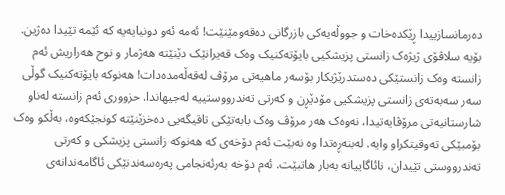دەرمانسازییدا ڕێکدەخات و جووڵەیەکی بازرگانی دەقەومێنێت! ئەمە ئەو دونیایەیە کە ئێمە تێیدا دەژین. بۆیە سلاڤۆی ژیژەک زانستی پزیشکیی بایۆتەکنیک وەک قەیرانێک دێنێتە ھەژمار و نوح ھەراریش ئەم زانستە وەک زانستێکی دەستدرێژیکار بۆسەر ماھیەتی مرۆڤ لەقەڵەمدەدات! ھەنوکە بایۆتەکنیک گوڵی سەر سەبەتەی زانستی پزیشکیی مۆدێڕن و کەرتی تەندرووستییە لەجیھاندا. حزووری ئەم زانستە لەناو شارستانیەتی مرۆڤایەتیدا، نەوەک ھەر مرۆڤ وەک بابەتێکی تاقیگەیی دەخزێنێتە کونجێکەوە، بەڵکو وەک بۆمبێکی تەوقیتکراو وایە. لەبنەڕەتدا وە نەبێت ئەم دۆخەی کە ھەنوکە زانستی پزیشکی و کەرتی تەندرووستی تێیدان، نائاگاییانە بەبار ھاتبێت. ئەم دۆخە بەرئەنجامی پەرەسەندنێکی ئاگامەندانەی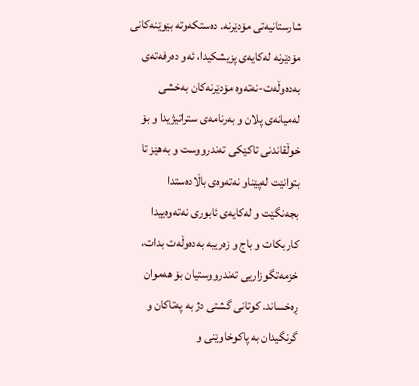شارستانیەتی مۆدێرنە. دەستکەوتە بێوێنەکانی مۆدێرنە لەکایەی پزیشکیدا، ئەو دەرفەتەی بەدەوڵەت-نەتەوە مۆدێرنەکان بەخشی لەمیانەی پلان و بەرنامەی ستراتیژیدا و بۆ خوڵقاندنی تاکێکی تەندرووست و بەھێز تا بتوانێت لەپێناو نەتەوەی باڵادەستدا بجەنگێت و لەکایەی ئابوری نەتەوەییدا کاربکات و باج و زەریبە بەدەوڵەت بدات، خزمەتگوزاریی تەندرووستیان بۆ ھەموان ڕەخساند. کوتانی گشتی دژ بە پەتاکان و گرنگیدان بە پاکوخاوێنی و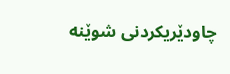چاودێریکردنی شوێنە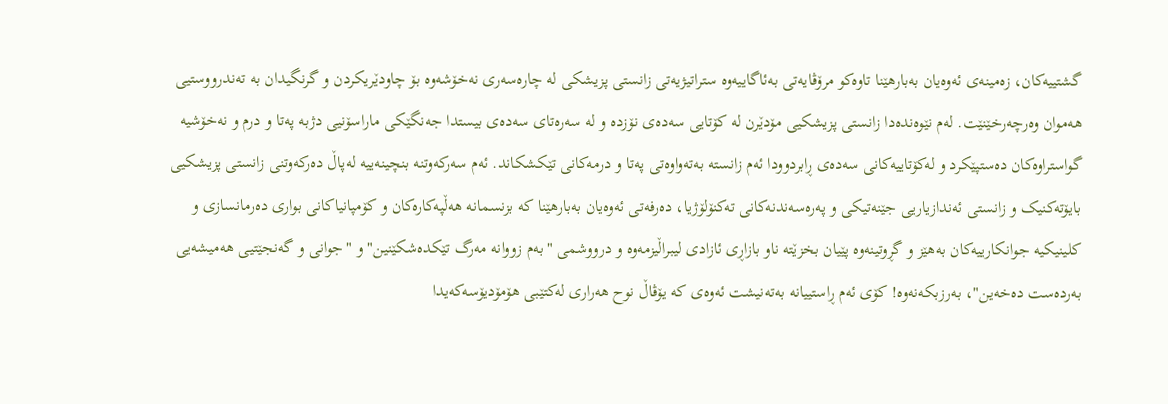گشتییەکان، زەمینەی ئەوەیان بەبارھێنا تاوەکو مرۆڤایەتی بەئاگاییەوە ستراتیژیەتی زانستی پزیشکی لە چارەسەری نەخۆشەوە بۆ چاودێریکردن و گرنگیدان بە تەندرووستیی ھەموان وەرچەرخێنێت. لەم نێوەندەدا زانستی پزیشکیی مۆدێرن لە کۆتایی سەدەی نۆزدە و لە سەرەتای سەدەی بیستدا جەنگێکی ماراسۆنیی دژبە پەتا و درم و نەخۆشیە گواستراوەکان دەستپێکرد و لەکۆتاییەکانی سەدەی ڕابردوودا ئەم زانستە بەتەواوەتی پەتا و درمەکانی تێکشکاند. ئەم سەرکەوتنە بنچینەییە لەپاڵ دەرکەوتنی زانستی پزیشکیی بایۆتەکنیک و زانستی ئەندازیاریی جێنەتیکی و پەرەسەندنەکانی تەکنۆلۆژیا، دەرفەتی ئەوەیان بەبارھێنا کە بزنسمانە ھەڵپەکارەکان و کۆمپانیاکانی بواری دەرمانسازی و کلینیکیە جوانکارییەکان بەھێز و گڕوتینەوە پێیان بخزێتە ناو بازاڕی ئازادی لیبراڵیزمەوە و درووشمی "بەم زووانە مەرگ تێکدەشکێنین" و "جوانی و گەنجێتیی ھەمیشەیی بەردەست دەخەین"، بەرزبکەنەوە! کۆی ئەم ڕاستییانە بەتەنیشت ئەوەی کە یۆڤاڵ نوح ھەراری لەکتێبی ھۆمۆدیۆسەکەیدا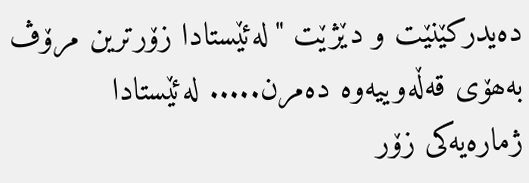دەیدرکێنێت و دێژێت "لەئێستادا زۆرترین مرۆڤ بەھۆی قەڵەوییەوە دەمرن..... لەئێستادا ژمارەیەکی زۆر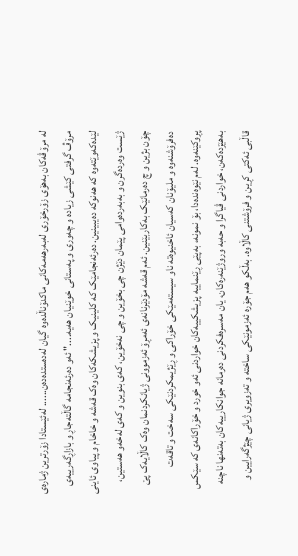لە مرۆڤەکان بەھۆی زۆرخۆری لەبەرھەمەکانی ماکدۆناڵدەوە گیان لەدەستدەدەن...... لەئێستادا زۆرترین ژمارەی مرۆڤ گرفتی کێشی زیادە و چەوری و پەستانی خوێنیان ھەیە...." ئەو دەرئەنجامە گاڵتەجاڕ و بازاڕگەرییەی لێدەکەوێتەوە کە ھەنوکە دەیبینین. دەرئەنجامێک کە کلینیک و پزیشکەکان وەک قەشە و خاخام و پیاوی ئاینی ژێست وەردەگرن و بەبەردەوامی پێمان دێژن چی بخۆین و چی نەخۆین، کەی بنوین و کەی لەخەو ھەستین، چۆن بژین و چ دەرمانێک بەکاربێنین. ئەم قەشە مۆدێرنانەی ئەمڕۆ ئەزموونی ژیانکردنمان وەک کاڵایەک پێ دەفرۆشنەوە و ملیۆنان کەسیان ئاخنیوەتە ناو سیستەمێکی خۆراکی و ڕێژیمکردنێکی سەخت و تاقەت پڕوکێنەوە. لەم نێوەندەدا، بۆ نمونە، بەپێی ڕێنماییە پزیشکییەکان خواردنی ئەو خورد و خۆراکانەی کە سێکس بەھێزدەکەن، خواردنی ڤیاگرا و حەبە وروژێنەرەکان، یان مەسرەفکردنی دەرمانە جوانکارییەکان بەتەنھا ناچنە قاڵبی ئەکتی کڕین و فرۆشتنی کاڵاوە. بەڵکو ھەم جۆرە ئەزمونێکی ساختە و تەزویری ژیانی چێژگەرایین و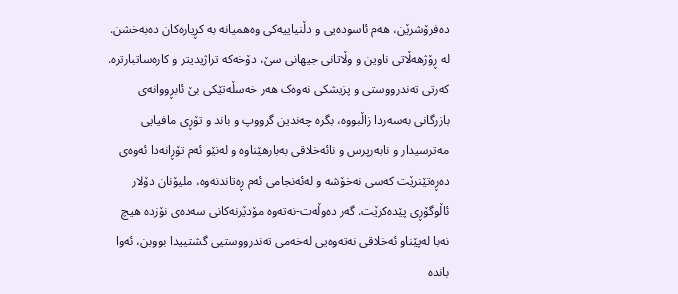دەفرۆشرێن، ھەم ئاسودەیی و دڵنیاییەکی وەھمیانە بە کڕیارەکان دەبەخشن. لە ڕۆژھەڵاتی ناوین و وڵاتانی جیھانی سێ، دۆخەکە تراژیدیتر و کارەساتبارترە. کەرتی تەندرووستی و پزیشکی نەوەک ھەر خەسڵەتێکی بێ ئابڕووانەی بازرگانی بەسەردا زاڵبووە، بگرە چەندین گرووپ و باند و تۆڕی مافیایی مەترسیدار و نابەرپرس و نائەخلاقی بەبارھێناوە و لەنێو ئەم تۆڕانەدا ئەوەی دەڕەتێنرێت کەسی نەخۆشە و لەئەنجامی ئەم ڕەتاندنەوە، ملیۆنان دۆلار ئاڵوگۆڕی پێدەکرێت. گەر دەوڵەت-نەتەوە مۆدێرنەکانی سەدەی نۆزدە ھیچ نەبا لەپێناو ئەخلاقی نەتەوەیی لەخەمی تەندرووستیی گشتییدا بووبن، ئەوا باندە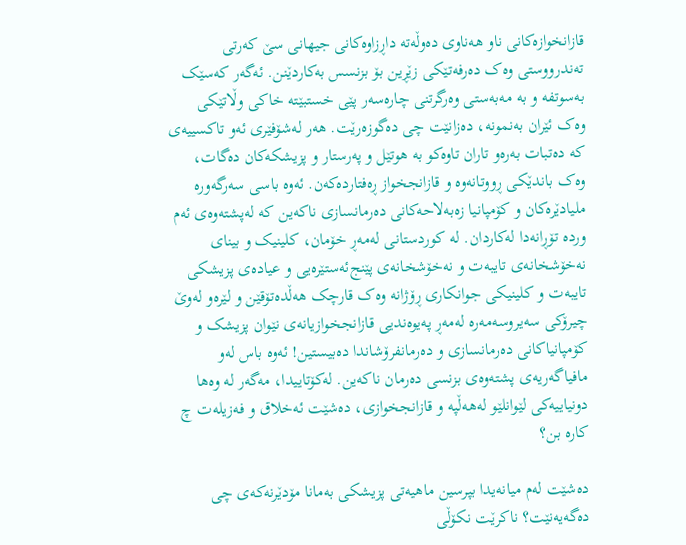قازانخوازەکانی ناو ھەناوی دەوڵەتە داڕزاوەکانی جیھانی سێ کەرتی تەندرووستی وەک دەرفەتێکی زێڕین بۆ بزنسس بەکاردێنن. ئەگەر کەسێک بەسوتفە و بە مەبەستی وەرگرتنی چارەسەر پێی خستبێتە خاکی وڵاتێکی وەک ئێران بەنمونە، دەزانێت چی دەگوزەرێت. ھەر لەشۆفێری ئەو تاکسییەی کە دەتبات بەرەو تاران تاوەکو بە ھوتێل و پەرستار و پزیشکەکان دەگات، وەک باندێکی ڕووتانەوە و قازانجخواز ڕەفتاردەکەن. ئەوە باسی سەرگەورە ملیادێرەکان و کۆمپانیا زەبەلاحەکانی دەرمانسازی ناکەین کە لەپشتەوەی ئەم وردە تۆڕانەدا لەکاردان. لە کوردستانی لەمەڕ خۆمان، کلینیک و بینای نەخۆشخانەی تایبەت و نەخۆشخانەی پێنج‌ئەستێرەیی و عیادەی پزیشکی تایبەت و کلینیکی جوانکاری ڕۆژانە وەک قارچک ھەڵدەتۆقێن و لێرەو لەوێ چیرۆکی سەیروسەمەرە لەمەڕ پەیوەندیی قازانجخوازیانەی نێوان پزیشک و کۆمپانیاکانی دەرمانسازی و دەرمانفرۆشاندا دەبیستین! ئەوە باس لەو مافیاگەریەی پشتەوەی بزنسی دەرمان ناکەین. لەکۆتاییدا، مەگەر لە وەھا دونیاییەکی لێوانلێو لەھەڵپە و قازانجخوازی، دەشێت ئەخلاق و فەزیلەت چ کارە بن؟

دەشێت لەم میانەیدا بپرسین ماھیەتی پزیشکی بەمانا مۆدێرنەکەی چی دەگەیەنێت؟ ناکرێت نکۆڵی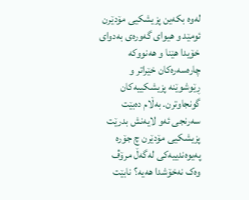لەوە بکەین پزیشکیی مۆدێرن ئومێد و ھیوای گەورەی بەدوای خۆیدا ھێنا و ھەنووکە چارەسەرەکان خێراتر و ڕێوشوێنە پزیشکییەکان گونجاوترن. بەڵام دەبێت سەرنجی ئەو لایەنش بدرێت پزیشکیی مۆدێرن چ جۆرە پەیوەندییەکی لەگەڵ مرۆڤ وەک نەخۆشدا ھەیە؟ نابێت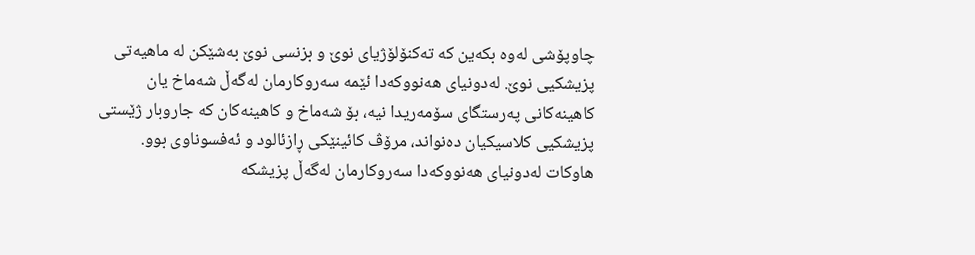چاوپۆشی لەوە بکەین کە تەکنۆلۆژیای نوێ و بزنسی نوێ بەشێکن لە ماھیەتی پزیشکیی نوێ. لەدونیای ھەنووکەدا ئێمە سەروکارمان لەگەڵ شەماخ یان کاھینەکانی پەرستگای سۆمەریدا نیە، بۆ شەماخ و کاھینەکان کە جاروبار ژێستی پزیشکیی کلاسیکیان دەنواند، مرۆڤ کائینێکی ڕازئالود و ئەفسوناوی بوو. ھاوکات لەدونیای ھەنووکەدا سەروکارمان لەگەڵ پزیشکە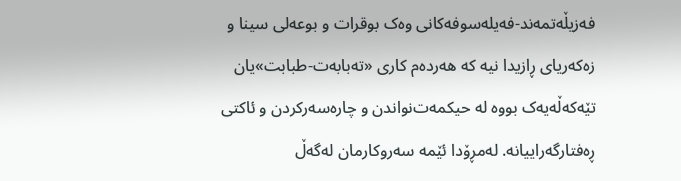فەزیڵەتمەند-فەیلەسوفەکانی وەک بوقرات و بوعەلی سینا و زەکەریای ڕازیدا نیە کە ھەردەم کاری «تەبابەت-طبابت»یان تێەکەڵەیەک بووە لە حیکمەت‌نواندن و چارەسەرکردن و ئاکتی ڕەفتارگەراییانە. لەمڕۆدا ئێمە سەروکارمان لەگەڵ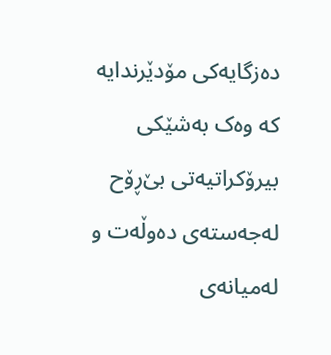دەزگایەکی مۆدێرندایە کە وەک بەشێکی بیرۆکراتیەتی بێ‌ڕۆح لەجەستەی دەوڵەت و لەمیانەی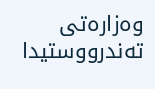وەزارەتی تەندرووستیدا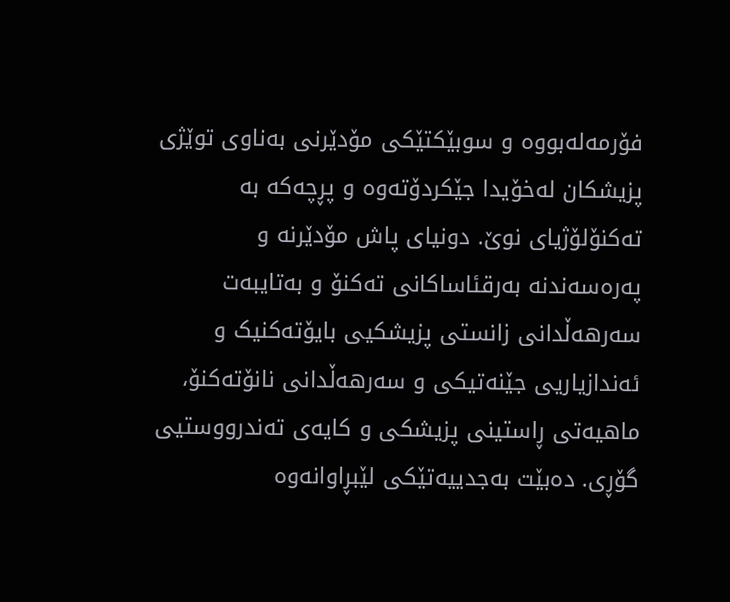فۆرمەلەبووە و سوبێکتێکی مۆدێرنی بەناوی توێژی پزیشکان لەخۆیدا جێکردۆتەوە و پڕچەکە بە تەکنۆلۆژیای نوێ. دونیای پاش مۆدێرنە و پەرەسەندنە بەرقئاساکانی تەکنۆ و بەتایبەت سەرھەڵدانی زانستی پزیشکیی بایۆتەکنیک و ئەندازیاریی جێنەتیکی و سەرھەڵدانی نانۆتەکنۆ، ماھیەتی ڕاستینی پزیشکی و کایەی تەندرووستیی گۆڕی. دەبێت بەجدییەتێکی لێبڕاوانەوە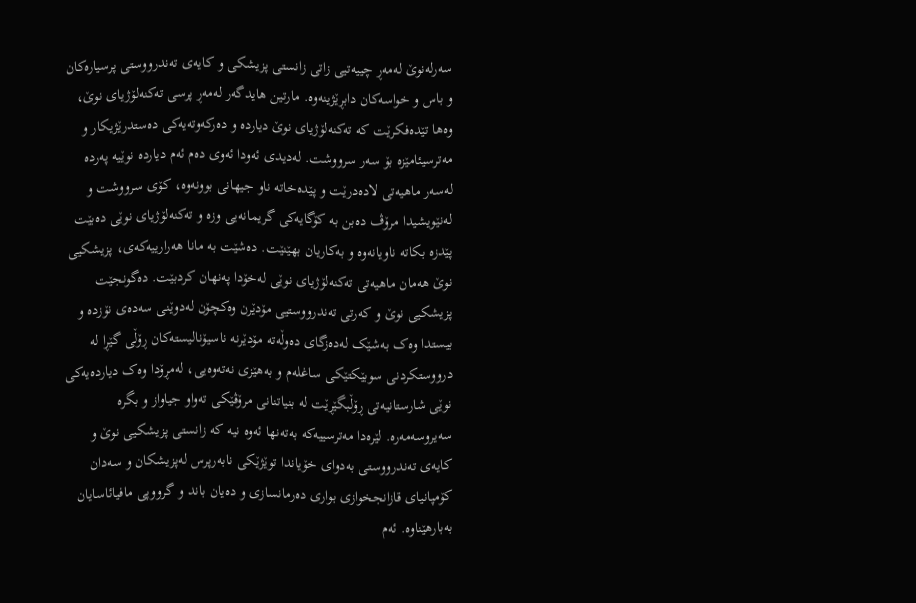سەرلەنوێ لەمەڕ چییەتیی زاتی زانستی پزیشکی و کایەی تەندرووستی پرسیارەکان و باس و خواسەکان دابڕێژینەوە. مارتین ھایدگەر لەمەڕ پرسی تەکنەلۆژیای نوێ، وەھا تێدەفکرێت کە تەکنەلۆژیای نوێ دیاردە و دەرکەوتەیەکی دەستدرێژیکار و مەترسیئامێزە بۆ سەر سرووشت. لەدیدی ئەودا ئەوی دەم ئەم دیاردە نوێیە پەردە لەسەر ماھیەتی لادەدرێت و پێدەخاتە ناو جیھانی بوونەوە، کۆی سرووشت و لەنێویشیدا مرۆڤ دەبن بە کۆگایەکی گریمانەیی وزە و تەکنەلۆژیای نوێی دەبێت پێدزە بکاتە ناویانەوە و بەکاریان بھێنێت. دەشێت بە مانا ھەرارییەکەی، پزیشکیی نوێ ھەمان ماھیەتی تەکنەلۆژیای نوێی لەخۆدا پەنھان کردبێت. دەگونجێت پزیشکیی نوێ و کەرتی تەندرووستیی مۆدێرن وەکچۆن لەدوێنی سەدەی نۆزدە و بیستدا وەک بەشێک لەدەزگای دەوڵەتە مۆدێرنە ناسیۆنالیستەکان ڕۆڵی گێڕا لە درووستکردنی سوبێکتێکی ساغلەم و بەھێزی نەتەوەیی، لەمڕۆدا وەک دیاردەیەکی نوێی شارستانیەتی ڕۆڵبگێڕێت لە بنیاتنانی مرۆڤێکی تەواو جیاواز و بگرە سەیروسەمەرە. لێرەدا مەترسییەکە بەتەنھا ئەوە نیە کە زانستی پزیشکیی نوێ و کایەی تەندرووستی بەدوای خۆیاندا توێژێکی نابەرپرس لەپزیشکان و سەدان کۆمپانیای قازانجخوازی بواری دەرمانسازی و دەیان باند و گرووپی مافیائاسایان بەبارھێناوە. ئەم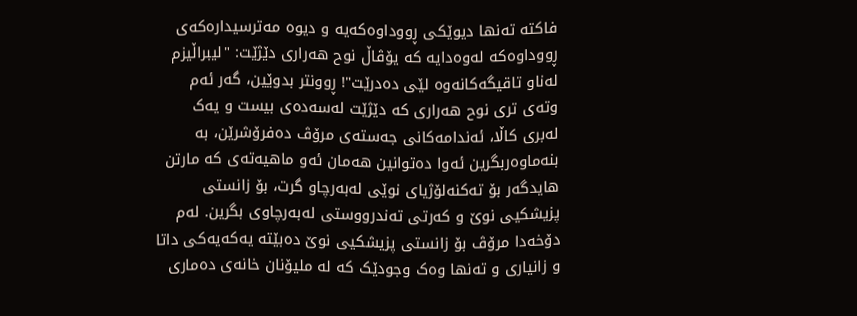فاکتە تەنھا دیوێکی ڕووداوەکەیە و دیوە مەترسیدارەکەی ڕووداوەکە لەوەدایە کە یۆڤاڵ نوح ھەراری دێژێت: "لیبراڵیزم لەناو تاقیگەکانەوە لێی دەدرێت"! ڕوونتر بدوێین، گەر ئەم وتەی تری نوح ھەراری کە دێژێت لەسەدەی بیست و یەک لەبری کاڵا، ئەندامەکانی جەستەی مرۆڤ دەفرۆشرێن، بە بنەماوەربگرین ئەوا دەتوانین ھەمان ئەو ماھیەتەی کە مارتن ھایدگەر بۆ تەکنەلۆژیای نوێی لەبەرچاو گرت، بۆ زانستی پزیشکیی نوێ و کەرتی تەندرووستی لەبەرچاوی بگرین. لەم دۆخەدا مرۆڤ بۆ زانستی پزیشکیی نوێ دەبێتە یەکەیەکی داتا و زانیاری و تەنھا وەک وجودێک کە لە ملیۆنان خانەی دەماری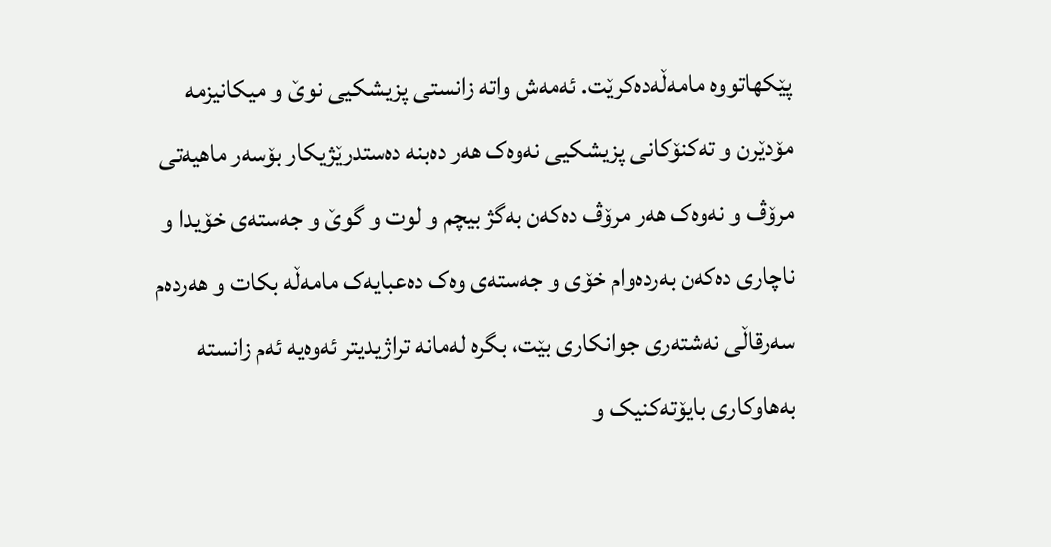پێکھاتووە مامەڵەدەکرێت. ئەمەش واتە زانستی پزیشکیی نوێ و میکانیزمە مۆدێرن و تەکنۆکانی پزیشکیی نەوەک ھەر دەبنە دەستدرێژیکار بۆسەر ماھیەتی مرۆڤ و نەوەک ھەر مرۆڤ دەکەن بەگژ بیچم و لوت و گوێ و جەستەی خۆیدا و ناچاری دەکەن بەردەوام خۆی و جەستەی وەک دەعبایەک مامەڵە بکات و ھەردەم سەرقاڵی نەشتەری جوانکاری بێت، بگرە لەمانە تراژیدیتر ئەوەیە ئەم زانستە بەھاوکاری بایۆتەکنیک و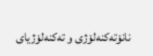نانۆتەکنەلۆژی و تەکنەلۆژیای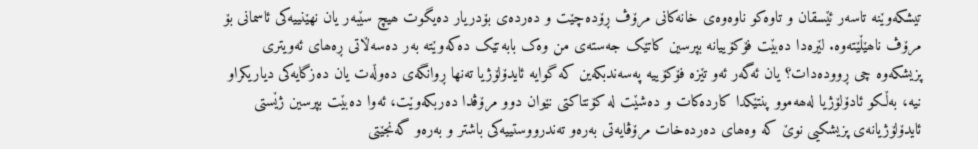تیشکەوێنە تاسەر ئێسقان و تاوەکو ناوەوەی خانەکانی مرۆڤ ڕۆدەچێت و دەردەی بۆدریار دەیگوت ھیچ سێبەر یان نھێنییەکی ئاسمانی بۆ مرۆڤ ناھێڵێتەوە. لێرەدا دەبێت فۆکۆییانە بپرسین کاتێک جەستەی من وەک بابەتێک دەکەوێتە بەر دەسەڵاتی ڕەھای ئەویتری پزیشکەوە چی ڕوودەدات؟ یان ئەگەر ئەو تێزە فۆکۆییە پەسەندبکەین کە گوایە ئایدۆلۆژیا تەنھا ڕوانگەی دەوڵەت یان دەزگایەکی دیاریکراو نیە، بەڵکو ئادۆلۆژیا لەھەموو پنتێکدا کاردەکات و دەشێت لە کۆنتاکتی نێوان دوو مرۆڤدا دەربکەوێت، ئەوا دەبێت بپرسین ژێستی ئایدۆلۆژیانەی پزیشکیی نوێ کە وەھای دەردەخات مرۆڤایەتی بەرەو تەندرووستییەکی باشتر و بەرەو گەنجێتی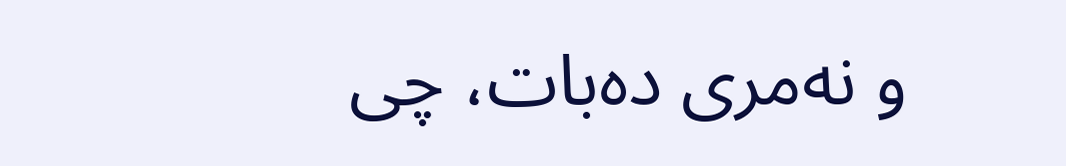و نەمری دەبات، چی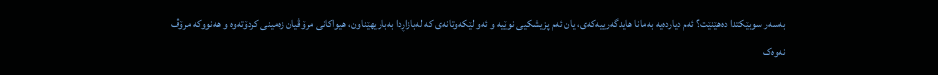بەسەر سوبێکتدا دەھێنێت؟ ئەم دیاردەیە بەمانا ھایدگەرییەکەی، یان ئەم پزیشکیی نوێیە و ئەو لێکەوتانەی کە لەبازاڕدا بەباریھێناون، ھیواکانی مرۆڤیان زەمینی کردۆتەوە و ھەنووکە مرۆڤ نەوەک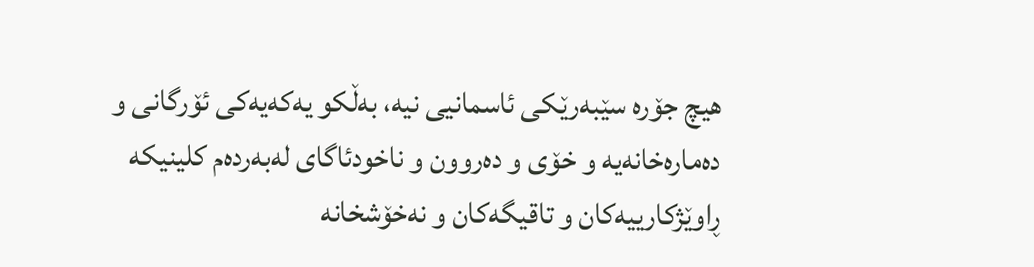ھیچ جۆرە سێبەرێکی ئاسمانیی نیە، بەڵکو یەکەیەکی ئۆرگانی و دەمارەخانەیە و خۆی و دەروون و ناخودئاگای لەبەردەم کلینیکە ڕاوێژکارییەکان و تاقیگەکان و نەخۆشخانە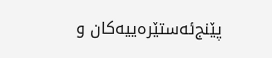پێنج‌ئەستێرەییەکان و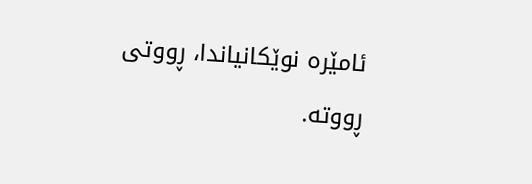ئامێرە نوێکانیاندا، ڕووتی ڕووتە.